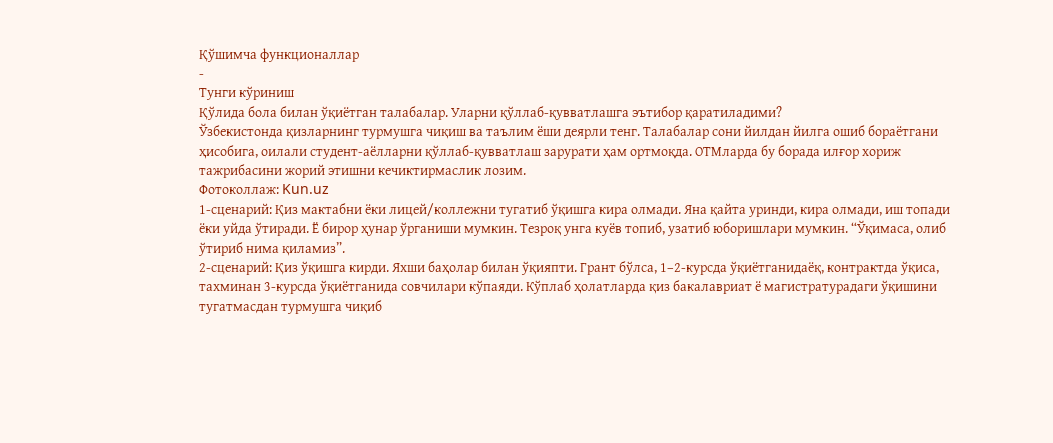Қўшимча функционаллар
-
Тунги кўриниш
Қўлида бола билан ўқиётган талабалар. Уларни қўллаб-қувватлашга эътибор қаратиладими?
Ўзбекистонда қизларнинг турмушга чиқиш ва таълим ёши деярли тенг. Талабалар сони йилдан йилга ошиб бораётгани ҳисобига, оилали студент-аёлларни қўллаб-қувватлаш зарурати ҳам ортмоқда. ОТМларда бу борада илғор хориж тажрибасини жорий этишни кечиктирмаслик лозим.
Фотоколлаж: Kun.uz
1-сценарий: Қиз мактабни ёки лицей/коллежни тугатиб ўқишга кира олмади. Яна қайта уринди, кира олмади, иш топади ёки уйда ўтиради. Ё бирор ҳунар ўрганиши мумкин. Тезроқ унга куёв топиб, узатиб юборишлари мумкин. “Ўқимаса, олиб ўтириб нима қиламиз”.
2-сценарий: Қиз ўқишга кирди. Яхши баҳолар билан ўқияпти. Грант бўлса, 1–2-курсда ўқиётганидаёқ, контрактда ўқиса, тахминан 3-курсда ўқиётганида совчилари кўпаяди. Кўплаб ҳолатларда қиз бакалавриат ё магистратурадаги ўқишини тугатмасдан турмушга чиқиб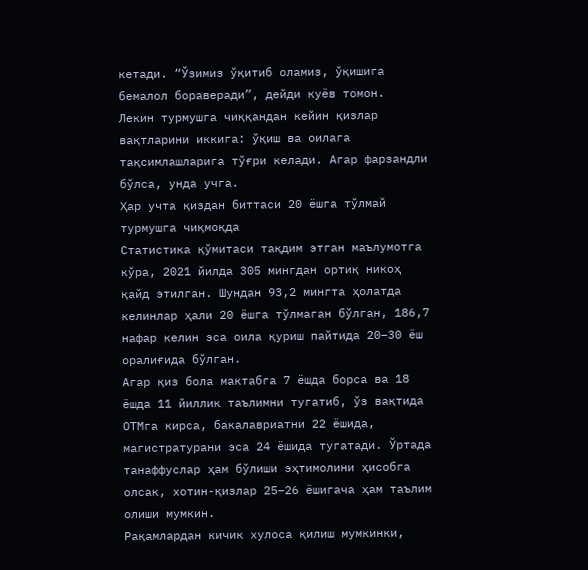кетади. “Ўзимиз ўқитиб оламиз, ўқишига бемалол бораверади”, дейди куёв томон.
Лекин турмушга чиққандан кейин қизлар вақтларини иккига: ўқиш ва оилага тақсимлашларига тўғри келади. Агар фарзандли бўлса, унда учга.
Ҳар учта қиздан биттаси 20 ёшга тўлмай турмушга чиқмоқда
Статистика қўмитаси тақдим этган маълумотга кўра, 2021 йилда 305 мингдан ортиқ никоҳ қайд этилган. Шундан 93,2 мингта ҳолатда келинлар ҳали 20 ёшга тўлмаган бўлган, 186,7 нафар келин эса оила қуриш пайтида 20–30 ёш оралиғида бўлган.
Агар қиз бола мактабга 7 ёшда борса ва 18 ёшда 11 йиллик таълимни тугатиб, ўз вақтида ОТМга кирса, бакалавриатни 22 ёшида, магистратурани эса 24 ёшида тугатади. Ўртада танаффуслар ҳам бўлиши эҳтимолини ҳисобга олсак, хотин-қизлар 25–26 ёшигача ҳам таълим олиши мумкин.
Рақамлардан кичик хулоса қилиш мумкинки,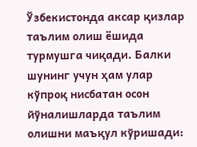Ўзбекистонда аксар қизлар таълим олиш ёшида турмушга чиқади. Балки шунинг учун ҳам улар кўпроқ нисбатан осон йўналишларда таълим олишни маъқул кўришади: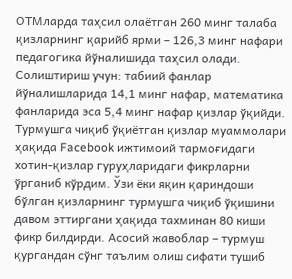ОТМларда таҳсил олаётган 260 минг талаба қизларнинг қарийб ярми – 126,3 минг нафари педагогика йўналишида таҳсил олади. Солиштириш учун: табиий фанлар йўналишларида 14,1 минг нафар, математика фанларида эса 5,4 минг нафар қизлар ўқийди.
Турмушга чиқиб ўқиётган қизлар муаммолари ҳақида Facebook ижтимоий тармоғидаги хотин-қизлар гуруҳларидаги фикрларни ўрганиб кўрдим. Ўзи ёки яқин қариндоши бўлган қизларнинг турмушга чиқиб ўқишини давом эттиргани ҳақида тахминан 80 киши фикр билдирди. Асосий жавоблар – турмуш қургандан сўнг таълим олиш сифати тушиб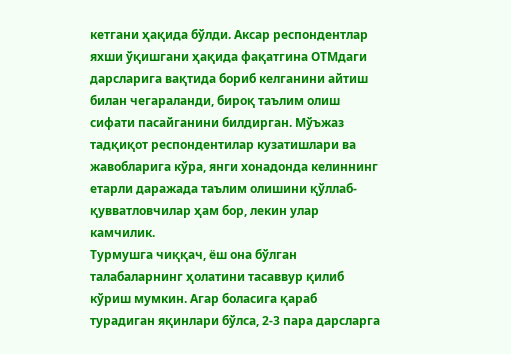кетгани ҳақида бўлди. Аксар респондентлар яхши ўқишгани ҳақида фақатгина ОТМдаги дарсларига вақтида бориб келганини айтиш билан чегараланди, бироқ таълим олиш сифати пасайганини билдирган. Мўъжаз тадқиқот респондентилар кузатишлари ва жавобларига кўра, янги хонадонда келиннинг етарли даражада таълим олишини қўллаб-қувватловчилар ҳам бор, лекин улар камчилик.
Турмушга чиққач, ёш она бўлган талабаларнинг ҳолатини тасаввур қилиб кўриш мумкин. Агар боласига қараб турадиган яқинлари бўлса, 2-3 пара дарсларга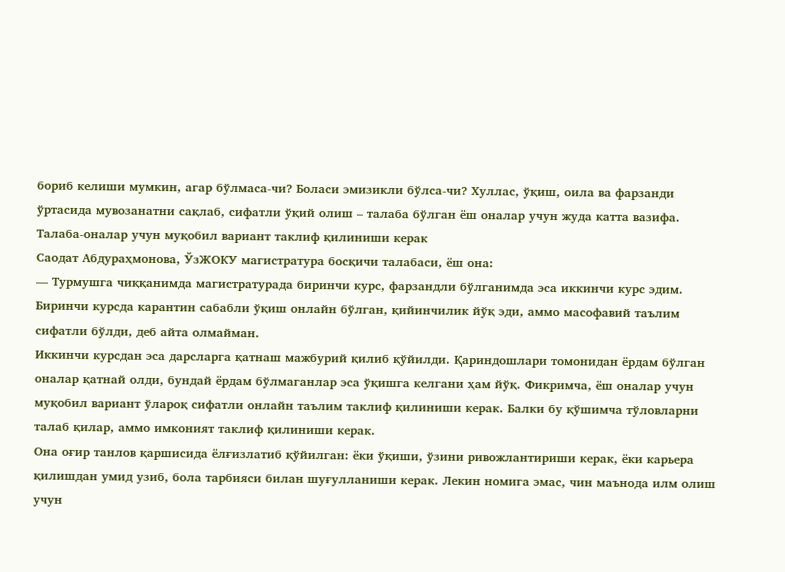бориб келиши мумкин, агар бўлмаса-чи? Боласи эмизикли бўлса-чи? Хуллас, ўқиш, оила ва фарзанди ўртасида мувозанатни сақлаб, сифатли ўқий олиш – талаба бўлган ёш оналар учун жуда катта вазифа.
Талаба-оналар учун муқобил вариант таклиф қилиниши керак
Саодат Абдураҳмонова, ЎзЖОКУ магистратура босқичи талабаси, ёш она:
— Турмушга чиққанимда магистратурада биринчи курс, фарзандли бўлганимда эса иккинчи курс эдим. Биринчи курсда карантин сабабли ўқиш онлайн бўлган, қийинчилик йўқ эди, аммо масофавий таълим сифатли бўлди, деб айта олмайман.
Иккинчи курсдан эса дарсларга қатнаш мажбурий қилиб қўйилди. Қариндошлари томонидан ёрдам бўлган оналар қатнай олди, бундай ёрдам бўлмаганлар эса ўқишга келгани ҳам йўқ. Фикримча, ёш оналар учун муқобил вариант ўлароқ сифатли онлайн таълим таклиф қилиниши керак. Балки бу қўшимча тўловларни талаб қилар, аммо имконият таклиф қилиниши керак.
Она оғир танлов қаршисида ёлғизлатиб қўйилган: ёки ўқиши, ўзини ривожлантириши керак, ёки карьера қилишдан умид узиб, бола тарбияси билан шуғулланиши керак. Лекин номига эмас, чин маънода илм олиш учун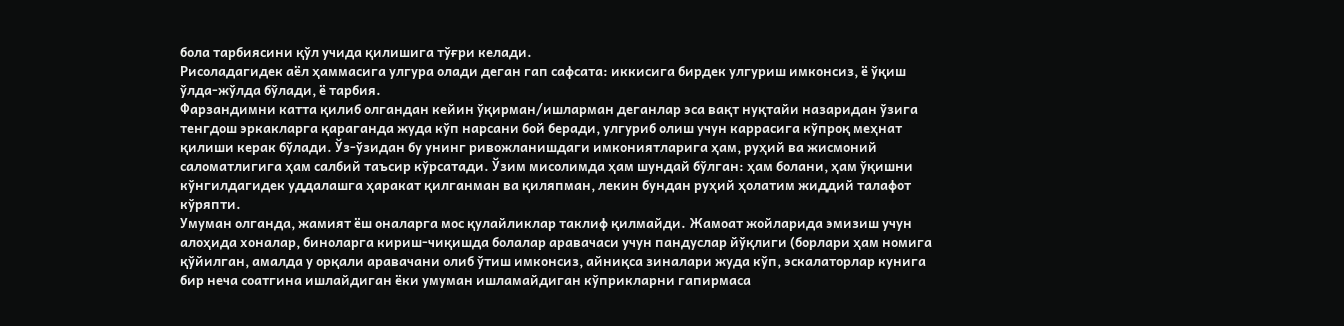бола тарбиясини қўл учида қилишига тўғри келади.
Рисоладагидек аёл ҳаммасига улгура олади деган гап сафсата: иккисига бирдек улгуриш имконсиз, ё ўқиш ўлда-жўлда бўлади, ё тарбия.
Фарзандимни катта қилиб олгандан кейин ўқирман/ишларман деганлар эса вақт нуқтайи назаридан ўзига тенгдош эркакларга қараганда жуда кўп нарсани бой беради, улгуриб олиш учун каррасига кўпроқ меҳнат қилиши керак бўлади. Ўз-ўзидан бу унинг ривожланишдаги имкониятларига ҳам, руҳий ва жисмоний саломатлигига ҳам салбий таъсир кўрсатади. Ўзим мисолимда ҳам шундай бўлган: ҳам болани, ҳам ўқишни кўнгилдагидек уддалашга ҳаракат қилганман ва қиляпман, лекин бундан руҳий ҳолатим жиддий талафот кўряпти.
Умуман олганда, жамият ёш оналарга мос қулайликлар таклиф қилмайди. Жамоат жойларида эмизиш учун алоҳида хоналар, биноларга кириш-чиқишда болалар аравачаси учун пандуслар йўқлиги (борлари ҳам номига қўйилган, амалда у орқали аравачани олиб ўтиш имконсиз, айниқса зиналари жуда кўп, эскалаторлар кунига бир неча соатгина ишлайдиган ёки умуман ишламайдиган кўприкларни гапирмаса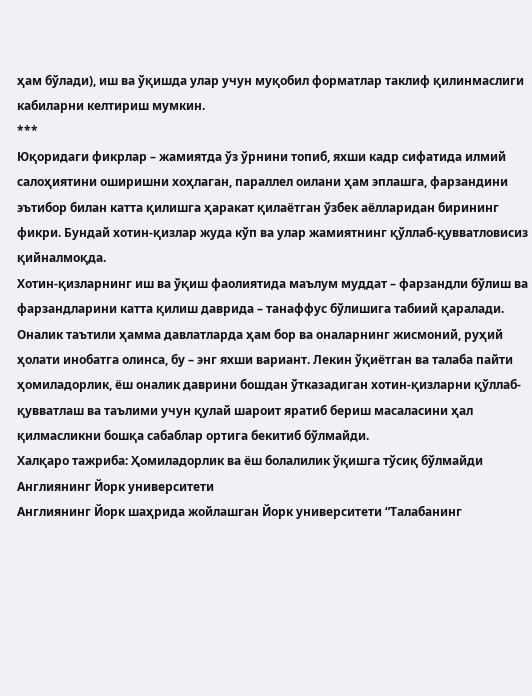ҳам бўлади), иш ва ўқишда улар учун муқобил форматлар таклиф қилинмаслиги кабиларни келтириш мумкин.
***
Юқоридаги фикрлар – жамиятда ўз ўрнини топиб, яхши кадр сифатида илмий салоҳиятини оширишни хоҳлаган, параллел оилани ҳам эплашга, фарзандини эътибор билан катта қилишга ҳаракат қилаётган ўзбек аёлларидан бирининг фикри. Бундай хотин-қизлар жуда кўп ва улар жамиятнинг қўллаб-қувватловисиз қийналмоқда.
Хотин-қизларнинг иш ва ўқиш фаолиятида маълум муддат – фарзандли бўлиш ва фарзандларини катта қилиш даврида – танаффус бўлишига табиий қаралади. Оналик таътили ҳамма давлатларда ҳам бор ва оналарнинг жисмоний, руҳий ҳолати инобатга олинса, бу – энг яхши вариант. Лекин ўқиётган ва талаба пайти ҳомиладорлик, ёш оналик даврини бошдан ўтказадиган хотин-қизларни қўллаб-қувватлаш ва таълими учун қулай шароит яратиб бериш масаласини ҳал қилмасликни бошқа сабаблар ортига бекитиб бўлмайди.
Халқаро тажриба: Ҳомиладорлик ва ёш болалилик ўқишга тўсиқ бўлмайди
Англиянинг Йорк университети
Англиянинг Йорк шаҳрида жойлашган Йорк университети “Талабанинг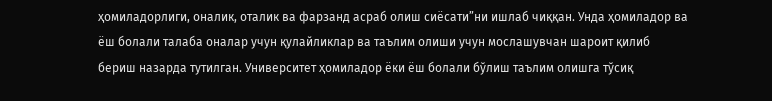ҳомиладорлиги, оналик, оталик ва фарзанд асраб олиш сиёсати”ни ишлаб чиққан. Унда ҳомиладор ва ёш болали талаба оналар учун қулайликлар ва таълим олиши учун мослашувчан шароит қилиб бериш назарда тутилган. Университет ҳомиладор ёки ёш болали бўлиш таълим олишга тўсиқ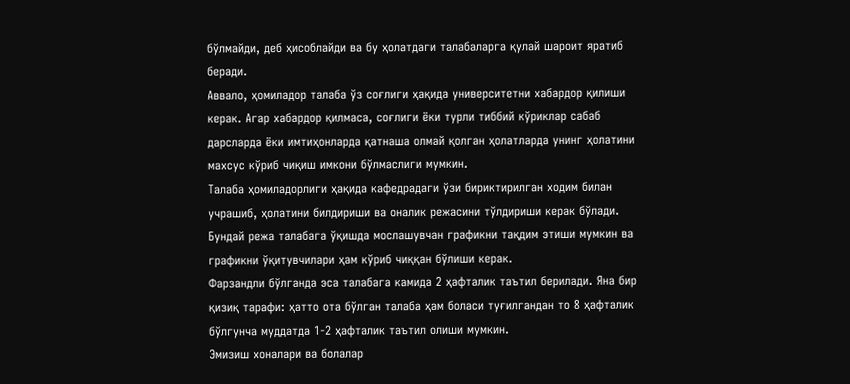бўлмайди, деб ҳисоблайди ва бу ҳолатдаги талабаларга қулай шароит яратиб беради.
Аввало, ҳомиладор талаба ўз соғлиги ҳақида университетни хабардор қилиши керак. Агар хабардор қилмаса, соғлиги ёки турли тиббий кўриклар сабаб дарсларда ёки имтиҳонларда қатнаша олмай қолган ҳолатларда унинг ҳолатини махсус кўриб чиқиш имкони бўлмаслиги мумкин.
Талаба ҳомиладорлиги ҳақида кафедрадаги ўзи бириктирилган ходим билан учрашиб, ҳолатини билдириши ва оналик режасини тўлдириши керак бўлади. Бундай режа талабага ўқишда мослашувчан графикни тақдим этиши мумкин ва графикни ўқитувчилари ҳам кўриб чиққан бўлиши керак.
Фарзандли бўлганда эса талабага камида 2 ҳафталик таътил берилади. Яна бир қизиқ тарафи: ҳатто ота бўлган талаба ҳам боласи туғилгандан то 8 ҳафталик бўлгунча муддатда 1-2 ҳафталик таътил олиши мумкин.
Эмизиш хоналари ва болалар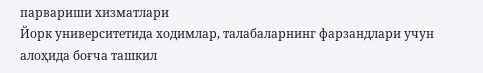парвариши хизматлари
Йорк университетида ходимлар, талабаларнинг фарзандлари учун алоҳида боғча ташкил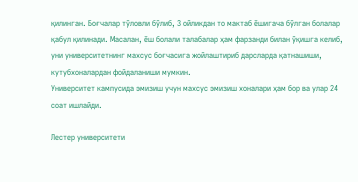қилинган. Боғчалар тўловли бўлиб, 3 ойликдан то мактаб ёшигача бўлган болалар қабул қилинади. Масалан, ёш болали талабалар ҳам фарзанди билан ўқишга келиб, уни университетнинг махсус боғчасига жойлаштириб дарсларда қатнашиши, кутубхоналардан фойдаланиши мумкин.
Университет кампусида эмизиш учун махсус эмизиш хоналари ҳам бор ва улар 24 соат ишлайди.

Лестер университети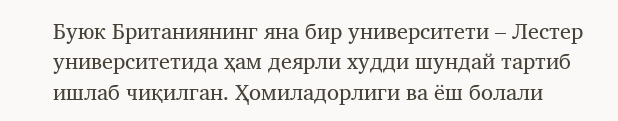Буюк Британиянинг яна бир университети – Лестер университетида ҳам деярли худди шундай тартиб ишлаб чиқилган. Ҳомиладорлиги ва ёш болали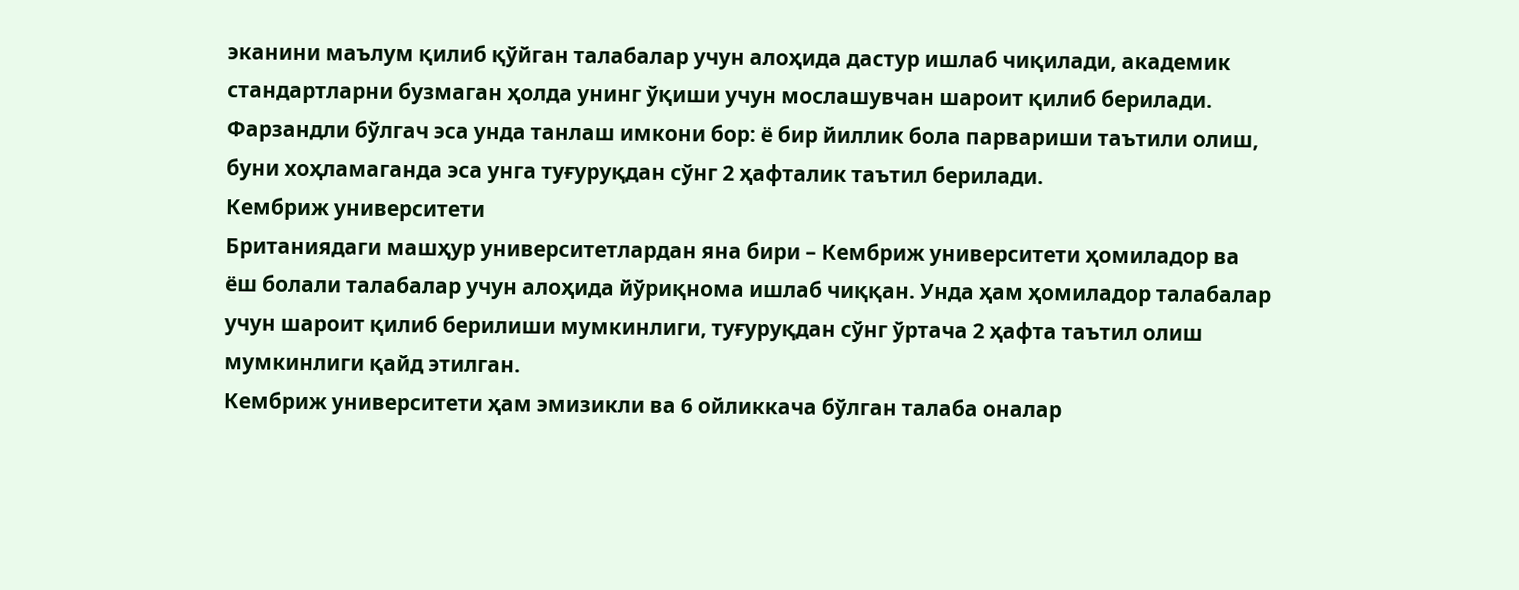эканини маълум қилиб қўйган талабалар учун алоҳида дастур ишлаб чиқилади, академик стандартларни бузмаган ҳолда унинг ўқиши учун мослашувчан шароит қилиб берилади.
Фарзандли бўлгач эса унда танлаш имкони бор: ё бир йиллик бола парвариши таътили олиш, буни хоҳламаганда эса унга туғуруқдан сўнг 2 ҳафталик таътил берилади.
Кембриж университети
Британиядаги машҳур университетлардан яна бири – Кембриж университети ҳомиладор ва ёш болали талабалар учун алоҳида йўриқнома ишлаб чиққан. Унда ҳам ҳомиладор талабалар учун шароит қилиб берилиши мумкинлиги, туғуруқдан сўнг ўртача 2 ҳафта таътил олиш мумкинлиги қайд этилган.
Кембриж университети ҳам эмизикли ва 6 ойликкача бўлган талаба оналар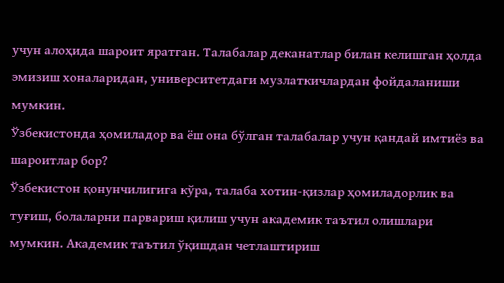учун алоҳида шароит яратган. Талабалар деканатлар билан келишган ҳолда эмизиш хоналаридан, университетдаги музлаткичлардан фойдаланиши мумкин.
Ўзбекистонда ҳомиладор ва ёш она бўлган талабалар учун қандай имтиёз ва шароитлар бор?
Ўзбекистон қонунчилигига кўра, талаба хотин-қизлар ҳомиладорлик ва туғиш, болаларни парвариш қилиш учун академик таътил олишлари мумкин. Академик таътил ўқишдан четлаштириш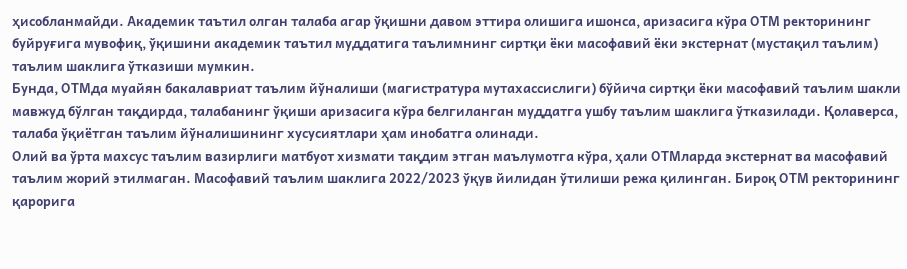ҳисобланмайди. Академик таътил олган талаба агар ўқишни давом эттира олишига ишонса, аризасига кўра ОТМ ректорининг буйруғига мувофиқ, ўқишини академик таътил муддатига таълимнинг сиртқи ёки масофавий ёки экстернат (мустақил таълим) таълим шаклига ўтказиши мумкин.
Бунда, ОТМда муайян бакалавриат таълим йўналиши (магистратура мутахассислиги) бўйича сиртқи ёки масофавий таълим шакли мавжуд бўлган тақдирда, талабанинг ўқиши аризасига кўра белгиланган муддатга ушбу таълим шаклига ўтказилади. Қолаверса, талаба ўқиётган таълим йўналишининг хусусиятлари ҳам инобатга олинади.
Олий ва ўрта махсус таълим вазирлиги матбуот хизмати тақдим этган маълумотга кўра, ҳали ОТМларда экстернат ва масофавий таълим жорий этилмаган. Масофавий таълим шаклига 2022/2023 ўқув йилидан ўтилиши режа қилинган. Бироқ ОТМ ректорининг қарорига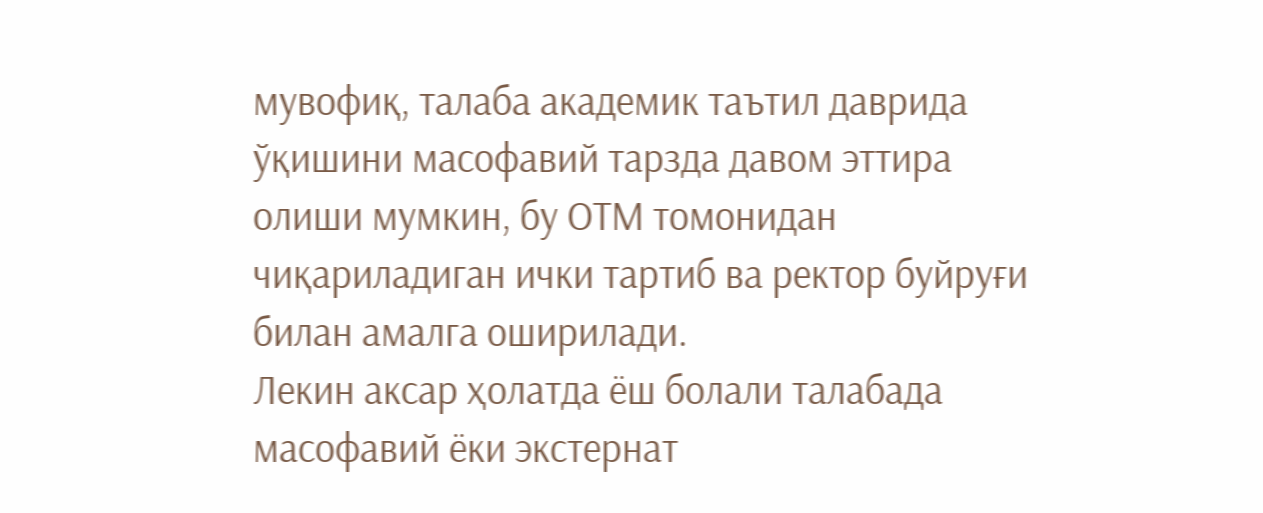мувофиқ, талаба академик таътил даврида ўқишини масофавий тарзда давом эттира олиши мумкин, бу ОТМ томонидан чиқариладиган ички тартиб ва ректор буйруғи билан амалга оширилади.
Лекин аксар ҳолатда ёш болали талабада масофавий ёки экстернат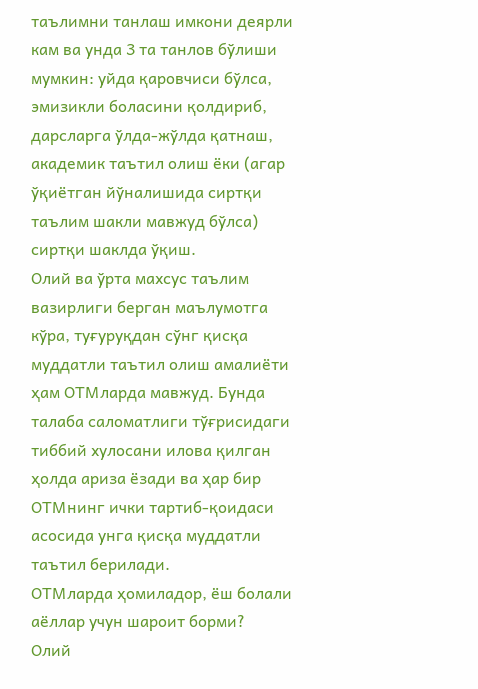таълимни танлаш имкони деярли кам ва унда 3 та танлов бўлиши мумкин: уйда қаровчиси бўлса, эмизикли боласини қолдириб, дарсларга ўлда-жўлда қатнаш, академик таътил олиш ёки (агар ўқиётган йўналишида сиртқи таълим шакли мавжуд бўлса) сиртқи шаклда ўқиш.
Олий ва ўрта махсус таълим вазирлиги берган маълумотга кўра, туғуруқдан сўнг қисқа муддатли таътил олиш амалиёти ҳам ОТМларда мавжуд. Бунда талаба саломатлиги тўғрисидаги тиббий хулосани илова қилган ҳолда ариза ёзади ва ҳар бир ОТМнинг ички тартиб-қоидаси асосида унга қисқа муддатли таътил берилади.
ОТМларда ҳомиладор, ёш болали аёллар учун шароит борми?
Олий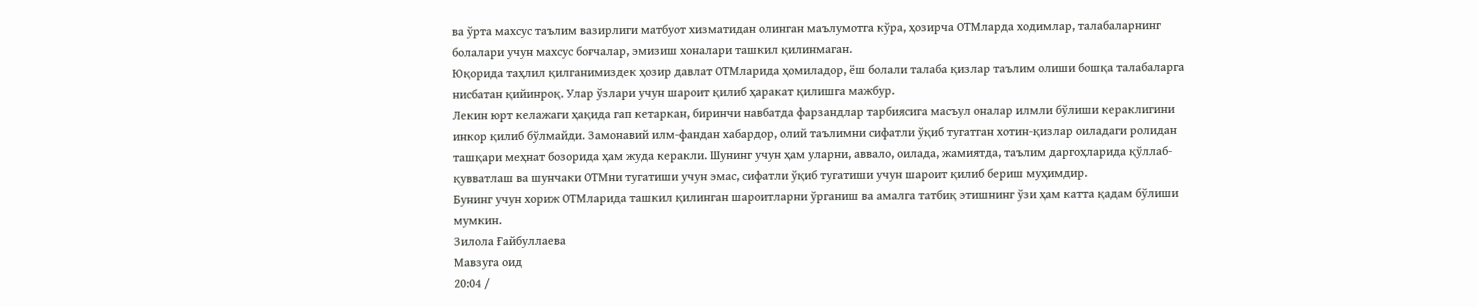ва ўрта махсус таълим вазирлиги матбуот хизматидан олинган маълумотга кўра, ҳозирча ОТМларда ходимлар, талабаларнинг болалари учун махсус боғчалар, эмизиш хоналари ташкил қилинмаган.
Юқорида таҳлил қилганимиздек ҳозир давлат ОТМларида ҳомиладор, ёш болали талаба қизлар таълим олиши бошқа талабаларга нисбатан қийинроқ. Улар ўзлари учун шароит қилиб ҳаракат қилишга мажбур.
Лекин юрт келажаги ҳақида гап кетаркан, биринчи навбатда фарзандлар тарбиясига масъул оналар илмли бўлиши кераклигини инкор қилиб бўлмайди. Замонавий илм-фандан хабардор, олий таълимни сифатли ўқиб тугатган хотин-қизлар оиладаги ролидан ташқари меҳнат бозорида ҳам жуда керакли. Шунинг учун ҳам уларни, аввало, оилада, жамиятда, таълим даргоҳларида қўллаб-қувватлаш ва шунчаки ОТМни тугатиши учун эмас, сифатли ўқиб тугатиши учун шароит қилиб бериш муҳимдир.
Бунинг учун хориж ОТМларида ташкил қилинган шароитларни ўрганиш ва амалга татбиқ этишнинг ўзи ҳам катта қадам бўлиши мумкин.
Зилола Ғайбуллаева
Мавзуга оид
20:04 /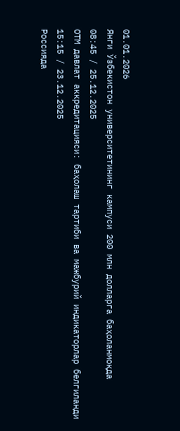01.01.2026
Янги Ўзбекистон университетининг кампуси 200 млн долларга баҳоланмоқда
08:45 / 25.12.2025
ОТМ давлат аккредитацияси: баҳолаш тартиби ва мажбурий индикаторлар белгиланди
15:15 / 23.12.2025
Россияда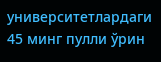университетлардаги 45 минг пулли ўрин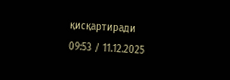қисқартиради
09:53 / 11.12.2025